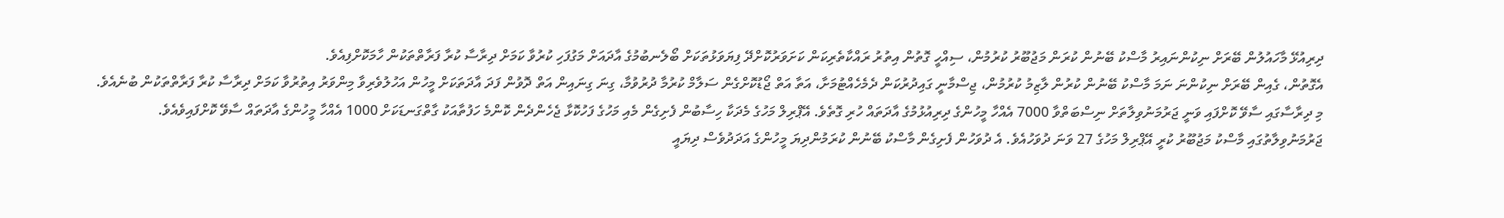ދިރިއުޅޭ މާހައުލުން ބޭރަށް ނިކުންނައިރު މާސްކު ބޭނުން ކުރަން މަޖުބޫރު ކުރުމުން، ސިއްހީ ގޮތުން އިތުރު ރައްކާތެރިކަން ކަށަވަރުކޮށްދޭ ފިޔަވަޅުތަކަށް ބޯލެނބުމުގެ އާދައަށް މަގުފަހި ކުރުވާ ކަމަށް ދިރާސާ ކުރާ ފަރާތްތަކުން ހާމަކޮށްފިއެވެ.
އެގޮތުން، ގެއިން ބޭރަށް ނިކުންނަ ނަމަ މާސްކު ބޭނުން ކުރުން ލާޒިމު ކުރުމުން، ޖިސްމާނީ ގައިދުރުކަން ދެމެހެއްޓުމަށާ، އަތާ އަތް ޖޯޑުކޮށްގެން ސަލާމް ކުރުމާ ދުރުވުމާ، ގިނަ ގިނައިން އަތް ދޮވުން ފަދަ އާދަތަކަށް މީހުން އަހުލުވެރިވާ މިންވަރު އިތުރުވާ ކަމަށް ދިރާސާ ކުރާ ފަރާތްތަކުން ބުނެއެވެ.
މި ދިރާސާގައި ސާވޭ ކޮށްފައި ވަނީ ޖަރުމަނުވިލާތަށް ނިސްބަތްވާ 7000 އެއްހާ މީހުންގެ ދިރިއުޅުމުގެ އާދަތައް ހުރި ގޮތެވެ. އޭޕްރިލް މަހުގެ މެދަކާ ހިސާބުން ފެށިގެން މެއި މަހުގެ ފަހުކޮޅާ ޖެހެންދެން ކޮންމެ ހަފުތާއަކު ގާތްގަނޑަކަށް 1000 އެއްހާ މީހުންގެ އާދަތައް ސާވޭ ކޮށްފައިވެއެވެ.
ޖަރުމަނުވިލާތުގައި މާސްކު މަޖުބޫރު ކުރީ އޭޕްރިލް މަހުގެ 27 ވަނަ ދުވަހުއެވެ. އެ ދުވަހުން ފެށިގެން މާސްކު ބޭނުން ކުރަމުންދިޔަ މީހުންގެ އަދަދުވެސް ދިޔައީ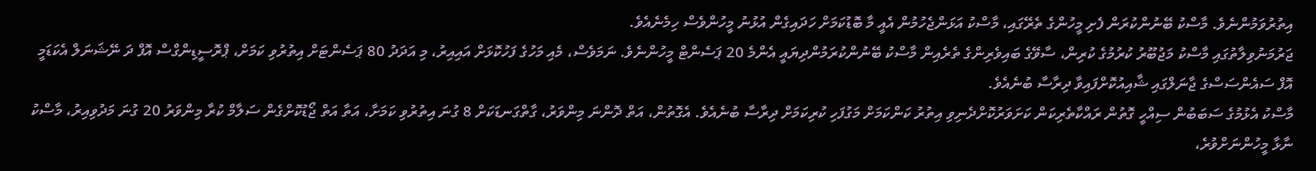އިތުރުވަމުންނެވެ. މާސްކު ބޭނުންކުރަން ފެށި މީހުންގެ ތެރޭގައި، މާސްކު އަޅަންޖެހުމުން އެއީ މާ ބޮޑުކަމަށް ހަދައިގެން އުޅުނު މީހުންވެސް ހިމެނެއެވެ.
ޖަރުމަނުވިލާތުގައި މާސްކު މަޖުބޫރު ކުރުމުގެ ކުރިން، ސާވޭގެ ބައިވެރިންގެ ތެރެއިން މާސްކު ބޭނުންކުރަމުންދިޔައީ އެންމެ 20 ޕަސެންޓް މީހުންނެވެ. ނަމަވެސް، މެއި މަހުގެ ފަހުކޮޅަށް އައިއިރު، މި އަދަދު 80 ޕަސެންޓަށް އިތުރުވި ކަމަށް، ޕްރޮސީޑިންގްސް އޮފް ދަ ނޭޝަނަލް އެކަޑަމީ އޮފް ސައެންސަސްގެ ޖާނަލްގައި ޝާއިއުކޮށްފައިވާ ދިރާސާ ބުނެއެވެ.
މާސްކު އެޅުމުގެ ސަބަބުން ސިއްހީ ގޮތުން ރައްކާތެރިކަން ކަށަވަރުކޮށްދެނިވި އިތުރު ކަންކަމަށް މަގުފަހި ކުރިކަމަށް ދިރާސާ ބުނެއެވެ. އެގޮތުން، އަތް ދޮންނަ މިންވަރު، ގާތްގަނޑަކަށް 8 ގުނަ އިތުރުވި ކަމަށާ، އަތާ އަތް ޖޯޑުކޮށްގެން ސަލާމް ކުރާ މިންވަރު 20 ގުނަ މަދުވިއިރު، މާސްކު ނާޅާ މީހުންނަށްވުރެ،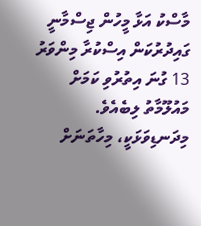މާސްކު އަޅާ މީހުން ޖިސްމާނީ ގައިދުރުކަން އިސްކުރާ މިންވަރު 13 ގުނަ އިތުރުވި ކަމަށް މައުލޫމާތު ލިބެއެވެ.
މިދަނޑިވަޅަކީ، މިހާތަނަށް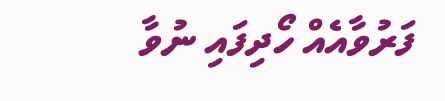ފަރުވާއެއް ހޯދިފައި ނުވާ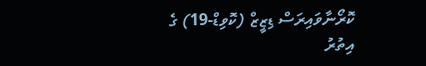ކޮރޯނާވައިރަސް ޑިޒީޒް (ކޮވިޑް-19) ގެ އިތުރު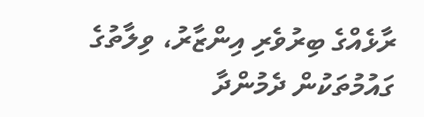ރާޅެއްގެ ބިރުވެރި އިންޒާރު، ވިލާތުގެ ގައުމުތަކުން ދެމުންދާ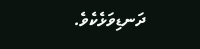ދަނޑިވަޅެކެވެ.